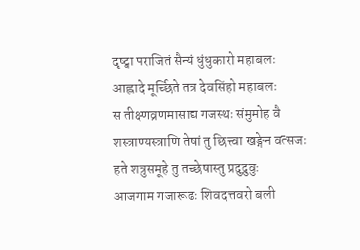दृष्ट्वा पराजितं सैन्यं धुंधुकारो महाबलः
आह्लादे मूर्च्छिते तत्र देवसिंहो महाबलः
स तीक्ष्णव्रणमासाद्य गजस्थः संमुमोह वै
शस्त्राण्यस्त्राणि तेषां तु छित्त्वा खङ्गेन वत्सजः
हते शत्रुसमूहे तु तच्छेषास्तु प्रदुद्रुवुः
आजगाम गजारूढः शिवदत्तवरो बली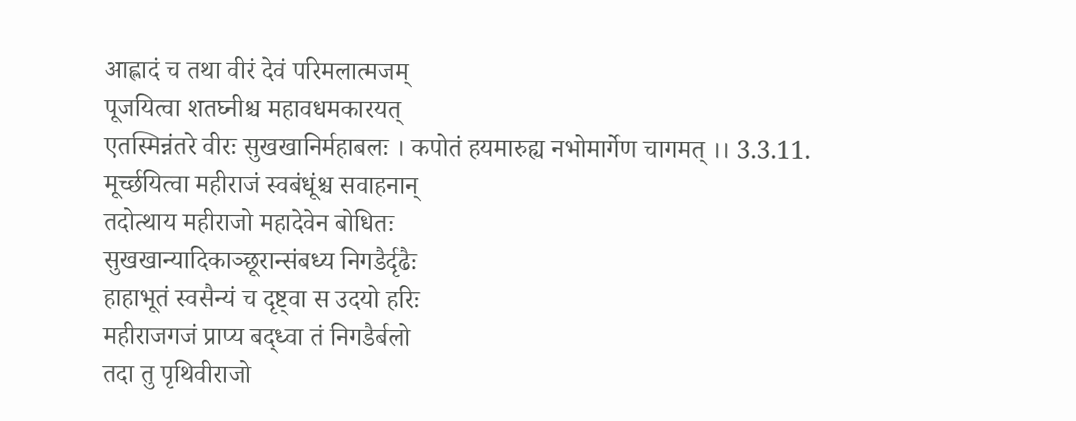आह्लादं च तथा वीरं देवं परिमलात्मजम्
पूजयित्वा शतघ्नीश्च महावधमकारयत्
एतस्मिन्नंतरे वीरः सुखखानिर्महाबलः । कपोतं हयमारुह्य नभोमार्गेण चागमत् ।। 3.3.11.
मूर्च्छयित्वा महीराजं स्वबंधूंश्च सवाहनान्
तदोत्थाय महीराजो महादेवेन बोधितः
सुखखान्यादिकाञ्छूरान्संबध्य निगडैर्दृढैः
हाहाभूतं स्वसैन्यं च दृष्ट्वा स उदयो हरिः
महीराजगजं प्राप्य बद्ध्वा तं निगडैर्बलो
तदा तु पृथिवीराजो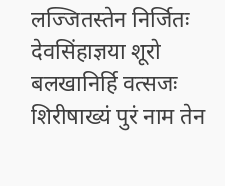लज्जितस्तेन निर्जितः
देवसिंहाज्ञया शूरो बलखानिर्हि वत्सजः
शिरीषाख्यं पुरं नाम तेन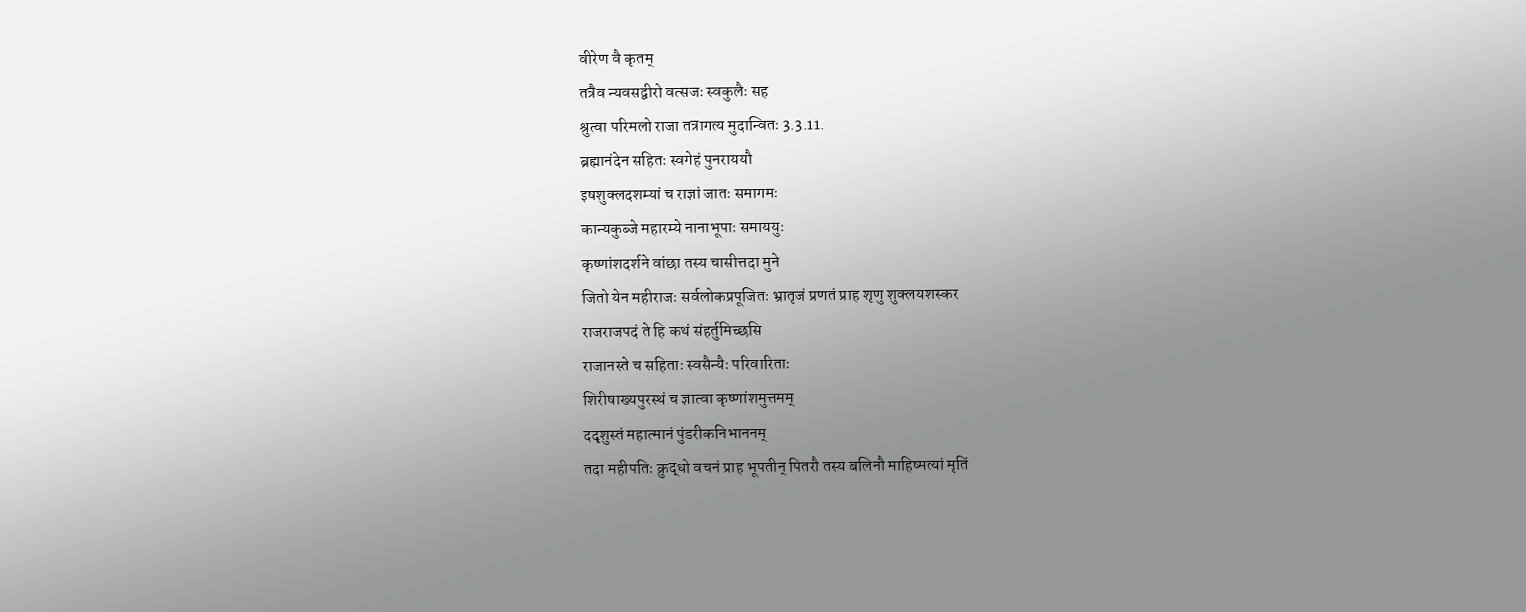वीरेण वै कृतम्
तत्रैव न्यवसद्वीरो वत्सजः स्वकुलैः सह
श्रुत्वा परिमलो राजा तत्रागत्य मुदान्वितः 3.3.11.
ब्रह्मानंदेन सहितः स्वगेहं पुनराययौ
इषशुक्लदशम्यां च राज्ञां जातः समागमः
कान्यकुब्जे महारम्ये नानाभूपाः समाययुः
कृष्णांशदर्शने वांछा तस्य चासीत्तदा मुने
जितो येन महीराजः सर्वलोकप्रपूजितः भ्रातृजं प्रणतं प्राह शृणु शुक्लयशस्कर
राजराजपदं ते हि कथं संहर्तुमिच्छसि
राजानस्ते च सहिताः स्वसैन्यैः परिवारिताः
शिरीषाख्यपुरस्थं च ज्ञात्वा कृष्णांशमुत्तमम्
ददृशुस्तं महात्मानं पुंडरीकनिभाननम्
तदा महीपतिः क्रुद्धो वचनं प्राह भूपतीन् पितरौ तस्य बलिनौ माहिष्मत्यां मृतिं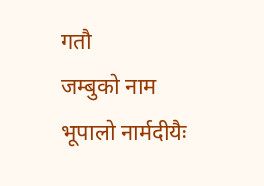गतौ
जम्बुको नाम भूपालो नार्मदीयैः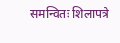समन्वितः शिलापत्रे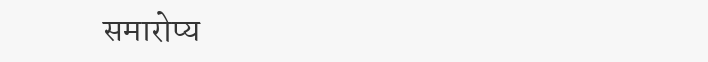समारोप्य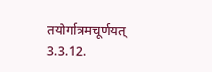तयोर्गात्रमचूर्णयत् 3.3.12.